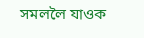সমললৈ যাওক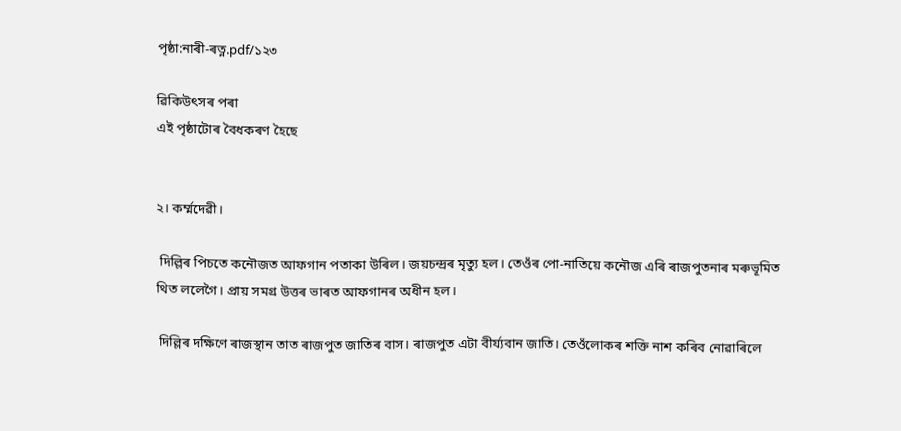পৃষ্ঠা:নাৰী-ৰত্ন.pdf/১২৩

ৱিকিউৎসৰ পৰা
এই পৃষ্ঠাটোৰ বৈধকৰণ হৈছে


২। কৰ্ম্মদেৱী।

 দিল্লিৰ পিচতে কনৌজত আফগান পতাকা উৰিল। জয়চন্দ্ৰৰ মৃত্যু হল। তেওঁৰ পো-নাতিয়ে কনৌজ এৰি ৰাজপুতনাৰ মৰুভূমিত থিত ললেগৈ। প্ৰায় সমগ্ৰ উত্তৰ ভাৰত আফগানৰ অধীন হল।

 দিল্লিৰ দক্ষিণে ৰাজস্থান তাত ৰাজপুত জাতিৰ বাস। ৰাজপুত এটা বীৰ্য্যবান জাতি। তেওঁলোকৰ শক্তি নাশ কৰিব নোৱাৰিলে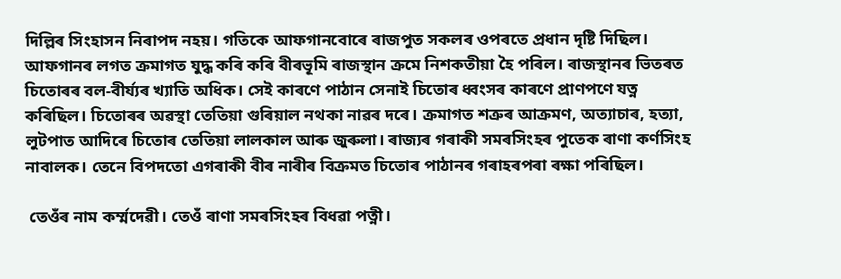দিল্লিৰ সিংহাসন নিৰাপদ নহয়। গতিকে আফগানবোৰে ৰাজপুত সকলৰ ওপৰতে প্ৰধান দৃষ্টি দিছিল। আফগানৰ লগত ক্ৰমাগত যুদ্ধ কৰি কৰি বীৰভূমি ৰাজস্থান ক্ৰমে নিশকতীয়া হৈ পৰিল। ৰাজস্থানৰ ভিতৰত চিতোৰৰ বল-বীৰ্য্যৰ খ্যাতি অধিক। সেই কাৰণে পাঠান সেনাই চিতোৰ ধ্বংসৰ কাৰণে প্ৰাণপণে যত্ন কৰিছিল। চিতোৰৰ অৱস্থা তেতিয়া গুৰিয়াল নথকা নাৱৰ দৰে। ক্ৰমাগত শত্ৰুৰ আক্ৰমণ, অত্যাচাৰ, হত্যা, লুটপাত আদিৰে চিতোৰ তেতিয়া লালকাল আৰু জুৰুলা। ৰাজ্যৰ গৰাকী সমৰসিংহৰ পুতেক ৰাণা কৰ্ণসিংহ নাবালক। তেনে বিপদতো এগৰাকী বীৰ নাৰীৰ বিক্ৰমত চিতোৰ পাঠানৰ গৰাহৰপৰা ৰক্ষা পৰিছিল।

 তেওঁৰ নাম কৰ্ম্মদেৱী। তেওঁ ৰাণা সমৰসিংহৰ বিধৱা পত্নী।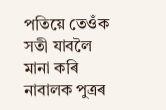পতিয়ে তেওঁক সতী যাবলৈ মানা কৰি নাবালক পুত্ৰৰ